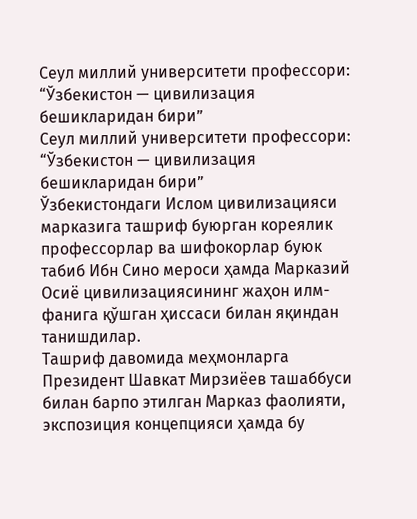Сеул миллий университети профессори: “Ўзбекистон — цивилизация бешикларидан бири”
Сеул миллий университети профессори: “Ўзбекистон — цивилизация бешикларидан бири”
Ўзбекистондаги Ислом цивилизацияси марказига ташриф буюрган кореялик профессорлар ва шифокорлар буюк табиб Ибн Сино мероси ҳамда Марказий Осиё цивилизациясининг жаҳон илм-фанига қўшган ҳиссаси билан яқиндан танишдилар.
Ташриф давомида меҳмонларга Президент Шавкат Мирзиёев ташаббуси билан барпо этилган Марказ фаолияти, экспозиция концепцияси ҳамда бу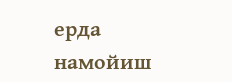ерда намойиш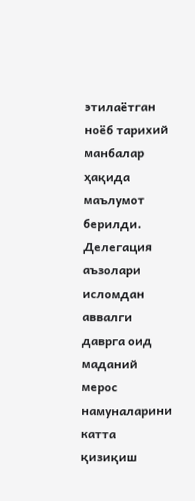этилаётган ноёб тарихий манбалар ҳақида маълумот берилди. Делегация аъзолари исломдан аввалги даврга оид маданий мерос намуналарини катта қизиқиш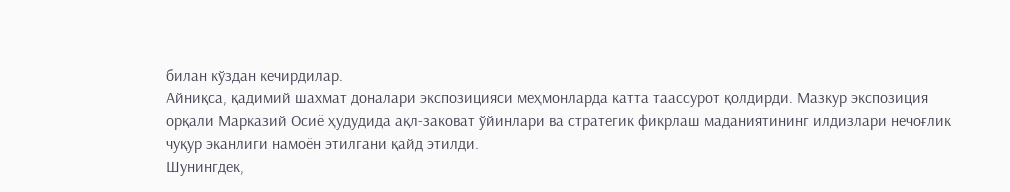билан кўздан кечирдилар.
Айниқса, қадимий шахмат доналари экспозицияси меҳмонларда катта таассурот қолдирди. Мазкур экспозиция орқали Марказий Осиё ҳудудида ақл-заковат ўйинлари ва стратегик фикрлаш маданиятининг илдизлари нечоғлик чуқур эканлиги намоён этилгани қайд этилди.
Шунингдек,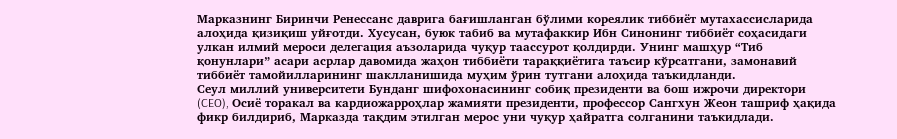Марказнинг Биринчи Ренессанс даврига бағишланган бўлими кореялик тиббиёт мутахассисларида алоҳида қизиқиш уйғотди. Хусусан, буюк табиб ва мутафаккир Ибн Синонинг тиббиёт соҳасидаги улкан илмий мероси делегация аъзоларида чуқур таассурот қолдирди. Унинг машҳур “Тиб қонунлари” асари асрлар давомида жаҳон тиббиёти тараққиётига таъсир кўрсатгани, замонавий тиббиёт тамойилларининг шаклланишида муҳим ўрин тутгани алоҳида таъкидланди.
Сеул миллий университети Бунданг шифохонасининг собиқ президенти ва бош ижрочи директори (CEO), Осиё торакал ва кардиожарроҳлар жамияти президенти, профессор Сангхун Жеон ташриф ҳақида фикр билдириб, Марказда тақдим этилган мерос уни чуқур ҳайратга солганини таъкидлади.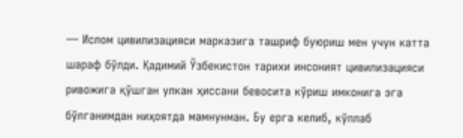— Ислом цивилизацияси марказига ташриф буюриш мен учун катта шараф бўлди. Қадимий Ўзбекистон тарихи инсоният цивилизацияси ривожига қўшган улкан ҳиссани бевосита кўриш имконига эга бўлганимдан ниҳоятда мамнунман. Бу ерга келиб, кўплаб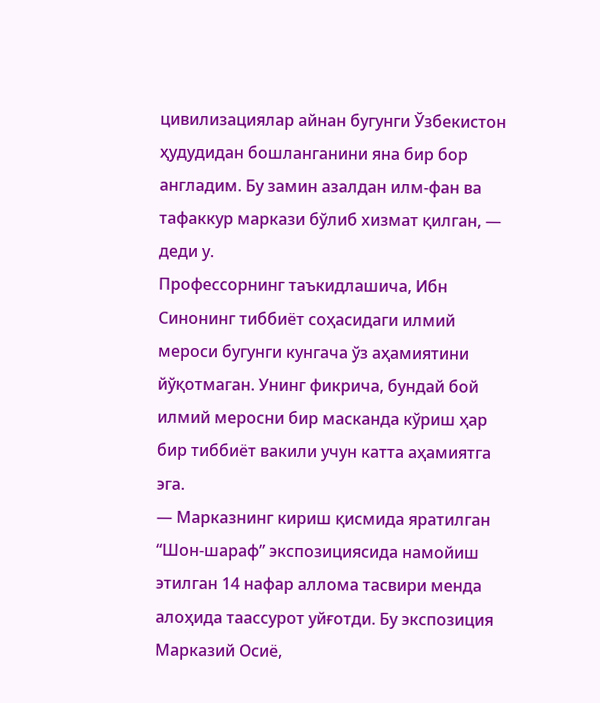цивилизациялар айнан бугунги Ўзбекистон ҳудудидан бошланганини яна бир бор англадим. Бу замин азалдан илм-фан ва тафаккур маркази бўлиб хизмат қилган, — деди у.
Профессорнинг таъкидлашича, Ибн Синонинг тиббиёт соҳасидаги илмий мероси бугунги кунгача ўз аҳамиятини йўқотмаган. Унинг фикрича, бундай бой илмий меросни бир масканда кўриш ҳар бир тиббиёт вакили учун катта аҳамиятга эга.
— Марказнинг кириш қисмида яратилган “Шон-шараф” экспозициясида намойиш этилган 14 нафар аллома тасвири менда алоҳида таассурот уйғотди. Бу экспозиция Марказий Осиё,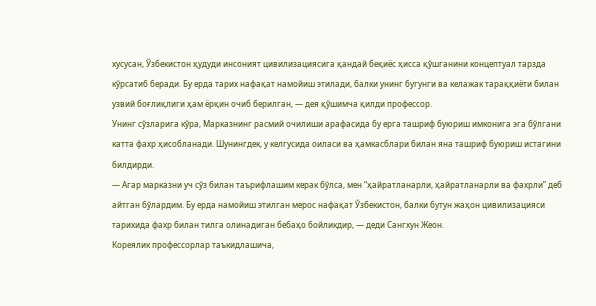хусусан, Ўзбекистон ҳудуди инсоният цивилизациясига қандай беқиёс ҳисса қўшганини концептуал тарзда кўрсатиб беради. Бу ерда тарих нафақат намойиш этилади, балки унинг бугунги ва келажак тараққиёти билан узвий боғлиқлиги ҳам ёрқин очиб берилган, — дея қўшимча қилди профессор.
Унинг сўзларига кўра, Марказнинг расмий очилиши арафасида бу ерга ташриф буюриш имконига эга бўлгани катта фахр ҳисобланади. Шунингдек, у келгусида оиласи ва ҳамкасблари билан яна ташриф буюриш истагини билдирди.
— Агар марказни уч сўз билан таърифлашим керак бўлса, мен “ҳайратланарли, ҳайратланарли ва фахрли” деб айтган бўлардим. Бу ерда намойиш этилган мерос нафақат Ўзбекистон, балки бутун жаҳон цивилизацияси тарихида фахр билан тилга олинадиган бебаҳо бойликдир, — деди Сангхун Жеон.
Кореялик профессорлар таъкидлашича,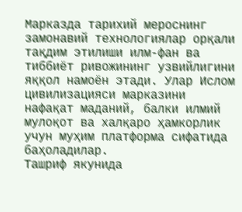Марказда тарихий мероснинг замонавий технологиялар орқали тақдим этилиши илм-фан ва тиббиёт ривожининг узвийлигини яққол намоён этади. Улар Ислом цивилизацияси марказини нафақат маданий, балки илмий мулоқот ва халқаро ҳамкорлик учун муҳим платформа сифатида баҳоладилар.
Ташриф якунида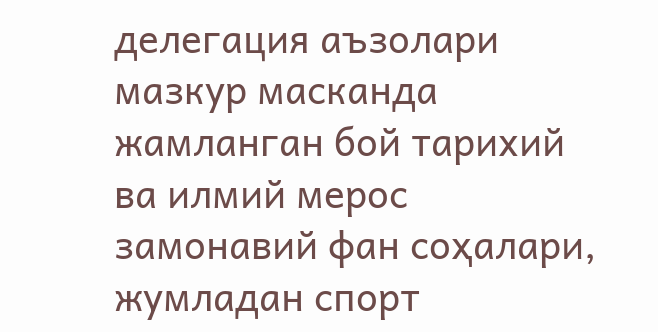делегация аъзолари мазкур масканда жамланган бой тарихий ва илмий мерос замонавий фан соҳалари, жумладан спорт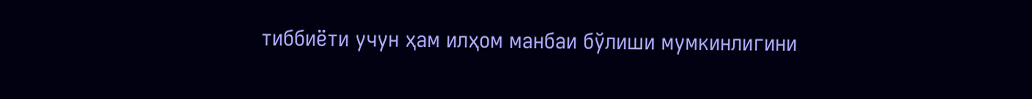тиббиёти учун ҳам илҳом манбаи бўлиши мумкинлигини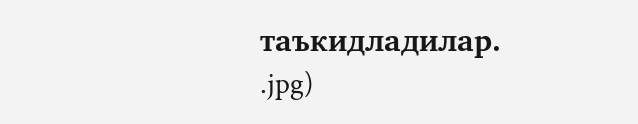таъкидладилар.
.jpg)